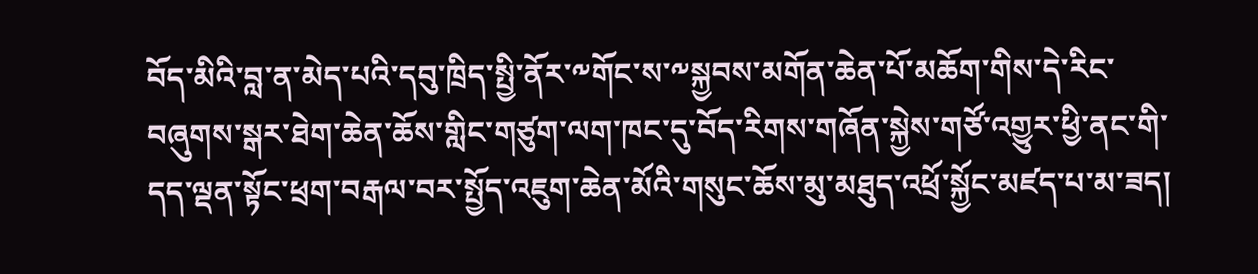བོད་མིའི་བླ་ན་མེད་པའི་དབུ་ཁྲིད་སྤྱི་ནོར་༸གོང་ས་༸སྐྱབས་མགོན་ཆེན་པོ་མཆོག་གིས་དེ་རིང་བཞུགས་སྒར་ཐེག་ཆེན་ཆོས་གླིང་གཙུག་ལག་ཁང་དུ་བོད་རིགས་གཞོན་སྐྱེས་གཙོ་འགྱུར་ཕྱི་ནང་གི་དད་ལྡན་སྟོང་ཕྲག་བརྒལ་བར་སྤྱོད་འཇུག་ཆེན་མོའི་གསུང་ཆོས་མུ་མཐུད་འཕྲོ་སྐྱོང་མཛད་པ་མ་ཟད།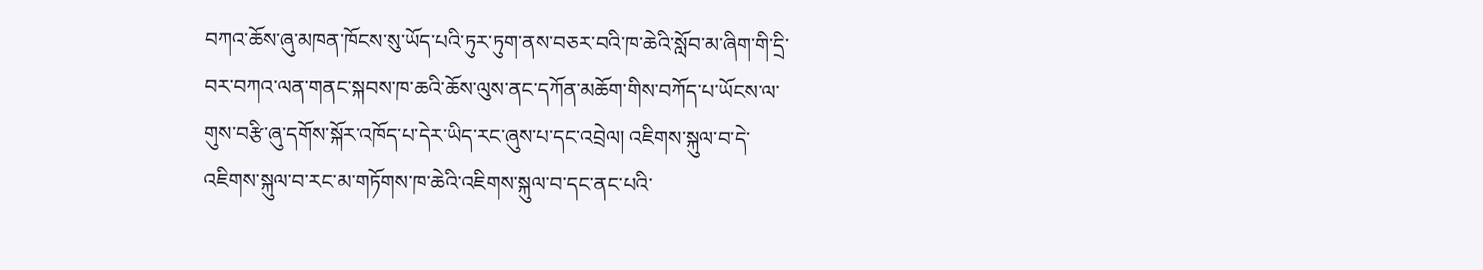བཀའ་ཆོས་ཞུ་མཁན་ཁོངས་སུ་ཡོད་པའི་ཏུར་ཏུག་ནས་བཅར་བའི་ཁ་ཆེའི་སློབ་མ་ཞིག་གི་དྲི་བར་བཀའ་ལན་གནང་སྐབས་ཁ་ཆའི་ཆོས་ལུས་ནང་དཀོན་མཆོག་གིས་བཀོད་པ་ཡོངས་ལ་གུས་བརྩི་ཞུ་དགོས་སྐོར་འཁོད་པ་དེར་ཡིད་རང་ཞུས་པ་དང་འབྲེལ། འཇིགས་སྐུལ་བ་དེ་འཇིགས་སྐུལ་བ་རང་མ་གཏོགས་ཁ་ཆེའི་འཇིགས་སྐུལ་བ་དང་ནང་པའི་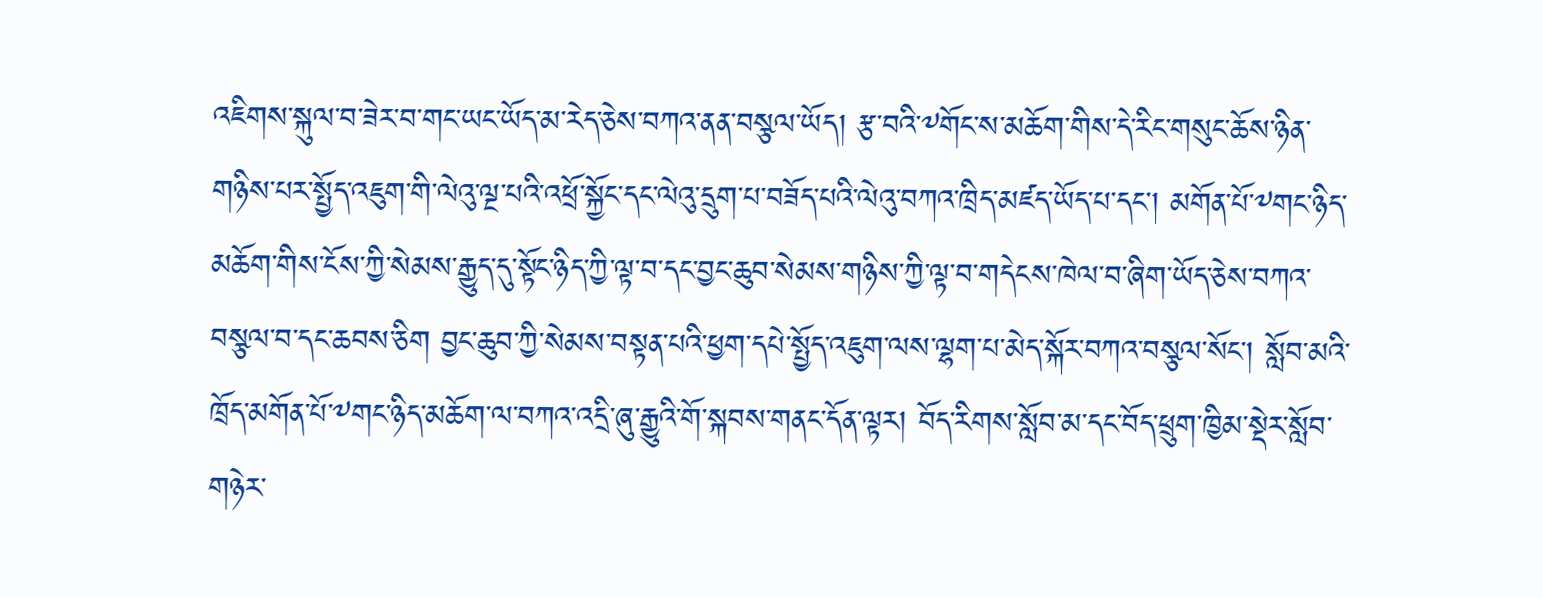འཇིགས་སྐུལ་བ་ཟེར་བ་གང་ཡང་ཡོད་མ་རེད་ཅེས་བཀའ་ནན་བསྩལ་ཡོད། རྩ་བའི་༸གོང་ས་མཆོག་གིས་དེ་རིང་གསུང་ཆོས་ཉིན་གཉིས་པར་སྤྱོད་འཇུག་གི་ལེའུ་ལྔ་པའི་འཕྲོ་སྐྱོང་དང་ལེའུ་དྲུག་པ་བཟོད་པའི་ལེའུ་བཀའ་ཁྲིད་མཛད་ཡོད་པ་དང། མགོན་པོ་༸གང་ཉིད་མཆོག་གིས་ངོས་ཀྱི་སེམས་རྒྱུད་དུ་སྟོང་ཉིད་ཀྱི་ལྟ་བ་དང་བྱང་ཆུབ་སེམས་གཉིས་ཀྱི་ལྟ་བ་གདེངས་ཁེལ་བ་ཞིག་ཡོད་ཅེས་བཀའ་བསྩལ་བ་དང་ཆབས་ཅིག བྱང་ཆུབ་ཀྱི་སེམས་བསྟན་པའི་ཕྱག་དཔེ་སྤྱོད་འཇུག་ལས་ལྷག་པ་མེད་སྐོར་བཀའ་བསྩལ་སོང་། སློབ་མའི་ཁྲོད་མགོན་པོ་༸གང་ཉིད་མཆོག་ལ་བཀའ་འདྲི་ཞུ་རྒྱུའི་གོ་སྐབས་གནང་དོན་ལྟར། བོད་རིགས་སློབ་མ་དང་བོད་ཕྲུག་ཁྱིམ་སྡེར་སློབ་གཉེར་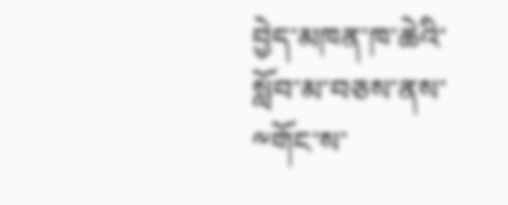བྱེད་མཁན་ཁ་ཆེའི་སློབ་མ་བཅས་ནས་༸གོང་ས་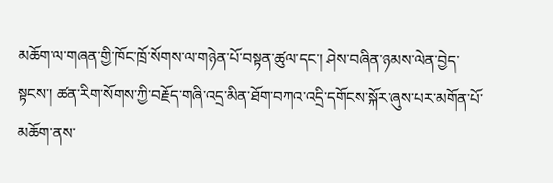མཆོག་ལ་གཞན་གྱི་ཁོང་ཁྲོ་སོགས་ལ་གཉེན་པོ་བསྟན་ཚུལ་དང་། ཤེས་བཞིན་ཉམས་ལེན་བྱེད་སྟངས་། ཚན་རིག་སོགས་ཀྱི་བརྗོད་གཞི་འདྲ་མིན་ཐོག་བཀའ་འདྲི་དགོངས་སྐོར་ཞུས་པར་མགོན་པོ་མཆོག་ནས་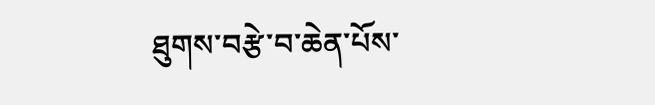ཐུགས་བརྩེ་བ་ཆེན་པོས་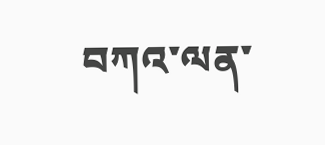བཀའ་ལན་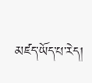མཛད་ཡོད་པ་རེད།